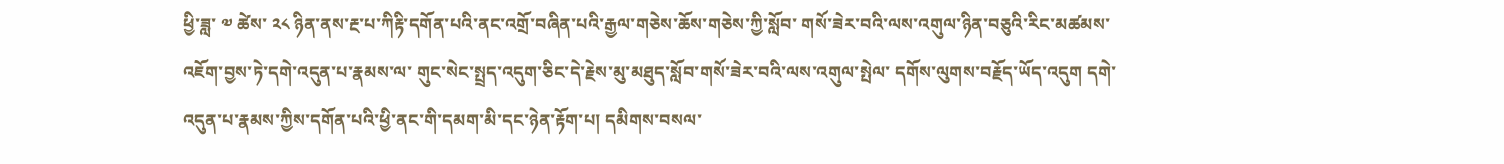ཕྱི་ཟླ་ ༧ ཚེས་ ༢༨ ཉིན་ནས་རྔ་པ་ཀིརྟི་དགོན་པའི་ནང་འགྲོ་བཞིན་པའི་རྒྱལ་གཅེས་ཆོས་གཅེས་ཀྱི་སློབ་ གསོ་ཟེར་བའི་ལས་འགུལ་ཉིན་བཅུའི་རིང་མཚམས་འཇོག་བྱས་ཏེ་དགེ་འདུན་པ་རྣམས་ལ་ གུང་སེང་སྤྲད་འདུག་ཅིང་དེ་རྗེས་མུ་མཐུད་སློབ་གསོ་ཟེར་བའི་ལས་འགུལ་སྤེལ་ དགོས་ལུགས་བརྗོད་ཡོད་འདུག དགེ་འདུན་པ་རྣམས་ཀྱིས་དགོན་པའི་ཕྱི་ནང་གི་དམག་མི་དང་ཉེན་རྟོག་པ། དམིགས་བསལ་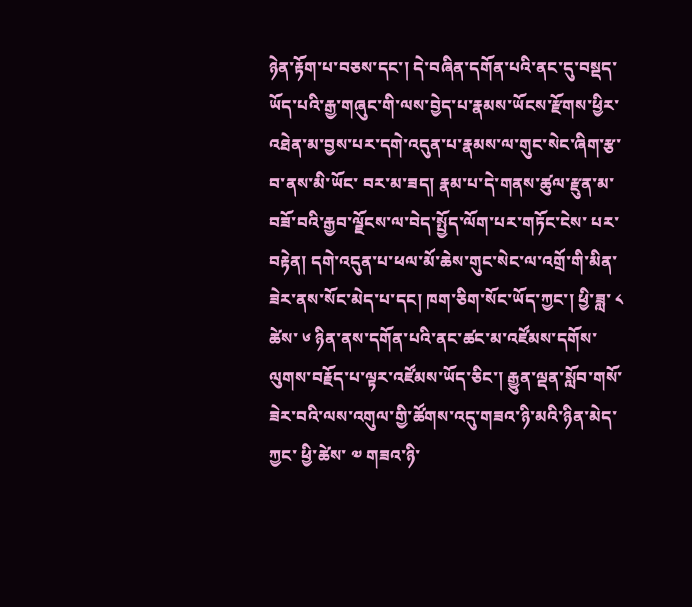ཉེན་རྟོག་པ་བཅས་དང་། དེ་བཞིན་དགོན་པའི་ནང་དུ་བསྡད་ཡོད་པའི་རྒྱ་གཞུང་གི་ལས་བྱེད་པ་རྣམས་ཡོངས་རྫོགས་ཕྱིར་འཐེན་མ་བྱས་པར་དགེ་འདུན་པ་རྣམས་ལ་གུང་སེང་ཞིག་རྩ་བ་ནས་མི་ཡོང་ བར་མ་ཟད། རྣམ་པ་དེ་གནས་ཚུལ་རྫུན་མ་བཟོ་བའི་རྒྱབ་ལྗོངས་ལ་བེད་སྤྱོད་ལོག་པར་གཏོང་ངེས་ པར་བརྟེན། དགེ་འདུན་པ་ཕལ་མོ་ཆེས་གུང་སེང་ལ་འགྲོ་གི་མིན་ཟེར་ནས་སོང་མེད་པ་དང། ཁག་ཅིག་སོང་ཡོད་ཀྱང་། ཕྱི་ཟླ་ ༨ ཚེས་ ༦ ཉིན་ནས་དགོན་པའི་ནང་ཚང་མ་འཛོམས་དགོས་ལུགས་བརྗོད་པ་ལྟར་འཛོམས་ཡོད་ཅིང་། རྒྱུན་ལྡན་སློབ་གསོ་ཟེར་བའི་ལས་འགུལ་གྱི་ཚོགས་འདུ་གཟའ་ཉི་མའི་ཉིན་མེད་ཀྱང་ ཕྱི་ཚེས་ ༧ གཟའ་ཉི་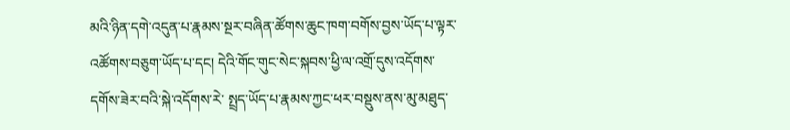མའི་ཉིན་དགེ་འདུན་པ་རྣམས་སྔར་བཞིན་ཚོགས་ཆུང་ཁག་བགོས་བྱས་ཡོད་པ་ལྟར་ འཚོགས་བཅུག་ཡོད་པ་དང། དེའི་གོང་གུང་སེང་སྐབས་ཕྱི་ལ་འགྲོ་དུས་འདོགས་དགོས་ཟེར་བའི་སྐེ་འདོགས་རེ་ སྤྲད་ཡོད་པ་རྣམས་ཀྱང་ཕར་བསྡུས་ནས་མུ་མཐུད་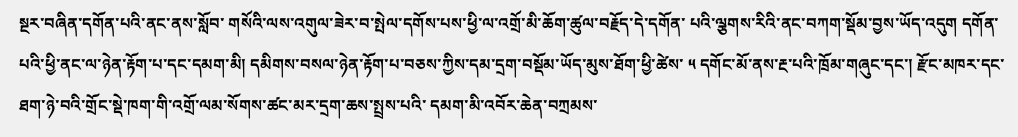སྔར་བཞིན་དགོན་པའི་ནང་ནས་སློབ་ གསོའི་ལས་འགུལ་ཟེར་བ་སྤེལ་དགོས་པས་ཕྱི་ལ་འགྲོ་མི་ཆོག་ཚུལ་བརྗོད་དེ་དགོན་ པའི་ལྕགས་རིའི་ནང་བཀག་སྡོམ་བྱས་ཡོད་འདུག དགོན་པའི་ཕྱི་ནང་ལ་ཉེན་རྟོག་པ་དང་དམག་མི། དམིགས་བསལ་ཉེན་རྟོག་པ་བཅས་ཀྱིས་དམ་དྲག་བསྡོམ་ཡོད་མུས་ཐོག་ཕྱི་ཚེས་ ༥ དགོང་མོ་ནས་རྔ་པའི་ཁྲོམ་གཞུང་དང་། རྫོང་མཁར་དང་ཐག་ཉེ་བའི་གྲོང་སྡེ་ཁག་གི་འགྲོ་ལམ་སོགས་ཚང་མར་དྲག་ཆས་སྤྲས་པའི་ དམག་མི་འབོར་ཆེན་བཀྲམས་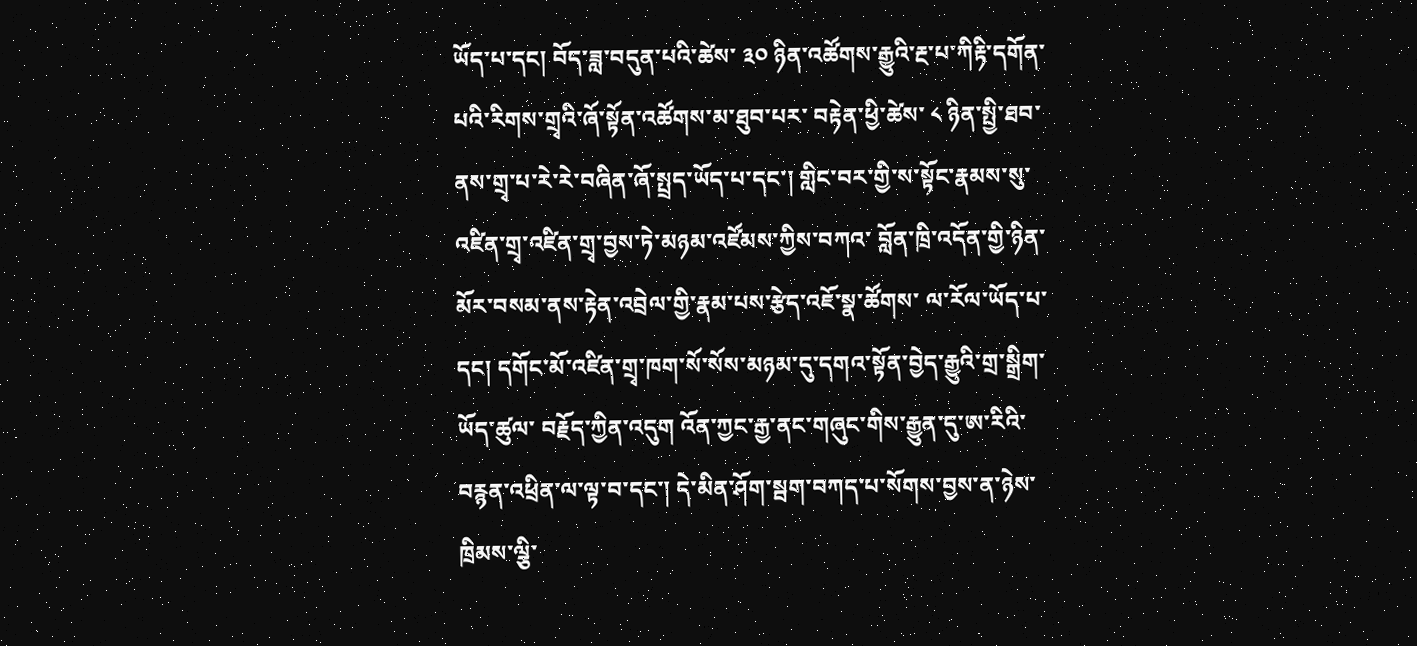ཡོད་པ་དང། བོད་ཟླ་བདུན་པའི་ཚེས་ ༣༠ ཉིན་འཚོགས་རྒྱུའི་རྔ་པ་ཀིརྟི་དགོན་པའི་རིགས་གྲྭའི་ཞོ་སྟོན་འཚོགས་མ་ཐུབ་པར་ བརྟེན་ཕྱི་ཚེས་ ༨ ཉིན་སྤྱི་ཐབ་ནས་གྲྭ་པ་རེ་རེ་བཞིན་ཞོ་སྤྲད་ཡོད་པ་དང་། གླིང་བར་གྱི་ས་སྟོང་རྣམས་སུ་འཛིན་གྲྭ་འཛིན་གྲྭ་བྱས་ཏེ་མཉམ་འཛོམས་ཀྱིས་བཀའ་ བློན་ཁྲི་འདོན་གྱི་ཉིན་མོར་བསམ་ནས་རྟེན་འབྲེལ་གྱི་རྣམ་པས་རྩེད་འཇོ་སྣ་ཚོགས་ ལ་རོལ་ཡོད་པ་དང། དགོང་མོ་འཛིན་གྲྭ་ཁག་སོ་སོས་མཉམ་དུ་དགའ་སྟོན་བྱེད་རྒྱུའི་གྲ་སྒྲིག་ཡོད་ཚུལ་ བརྗོད་ཀྱིན་འདུག འོན་ཀྱང་རྒྱ་ནང་གཞུང་གིས་རྒྱུན་དུ་ཨ་རིའི་བརྙན་འཕྲིན་ལ་ལྟ་བ་དང་། དེ་མིན་ཤོག་སྦག་བཀད་པ་སོགས་བྱས་ན་ཉེས་ཁྲིམས་ལྕི་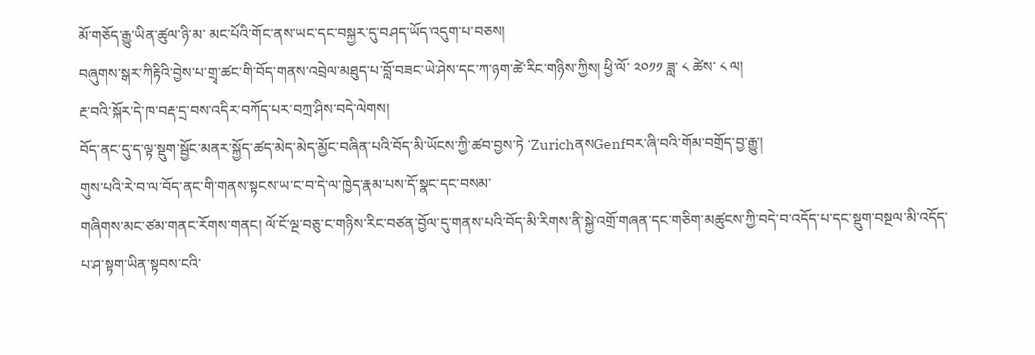མོ་གཅོད་རྒྱུ་ཡིན་ཚུལ་ཉི་མ་ མང་པོའི་གོང་ནས་ཡང་དང་བསྐྱར་དུ་བཤད་ཡོད་འདུག་པ་བཅས།
བཞུགས་སྒར་ཀིརྟིའི་བྱེས་པ་གྲྭ་ཚང་གི་བོད་གནས་འབྲེལ་མཐུད་པ་བློ་བཟང་ཡེ་ཤེས་དང་ཀ་ཉག་ཚེ་རིང་གཉིས་ཀྱིས། ཕྱི་ལོ་ ༢༠༡༡ ཟླ་ ༨ ཚེས་ ༨ ལ།
རྔ་བའི་སྐོར་དེ་ཁ་བརྡ་དྲ་བས་འདིར་བཀོད་པར་བཀྲ་ཤིས་བདེ་ལེགས།
བོད་ནང་དུ་ད་ལྟ་སྡུག་སྦྱོང་མནར་སྐྱོད་ཚད་མེད་མེད་མྱོང་བཞིན་པའི་བོད་མི་ཡོངས་ཀྱི་ཚབ་བྱས་ཏེ ་ZurichནསGenfབར་ཞི་བའི་གོམ་བགྲོད་བྱ་རྒྱུ་།
གུས་པའི་རེ་བ་ལ་བོད་ནང་གི་གནས་སྟངས་ཡ་ང་བ་དེ་ལ་ཁྱེད་རྣམ་པས་དོ་སྣང་དང་བསམ་
གཞིགས་མང་ཙམ་གནང་རོགས་གནང། ལོ་ངོ་ལྔ་བཅུ་ང་གཉིས་རིང་བཙན་བྱོལ་དུ་གནས་པའི་བོད་མི་རིགས་ནི་སྐྱེ་འགྲོ་གཞན་དང་གཅིག་མཚུངས་ཀྱི་བདེ་བ་འདོད་པ་དང་སྡུག་བསྔལ་མི་འདོད་པ་ཤ་སྟག་ཡིན་སྟབས་ངའི་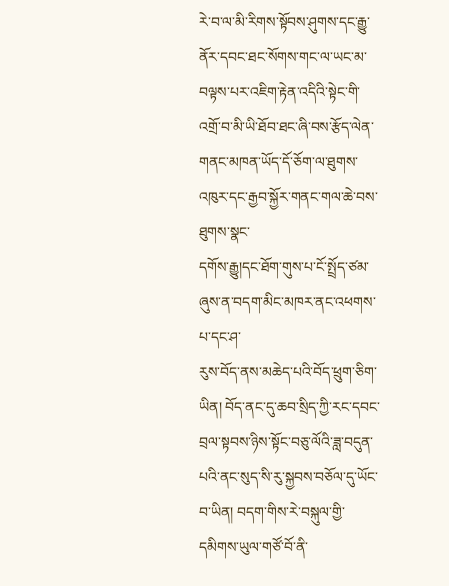རེ་བ་ལ་མི་རིགས་སྟོབས་ཤུགས་དང་རྒྱུ་ནོར་དབང་ཐང་སོགས་གང་ལ་ཡང་མ་བལྟས་པར་འཇིག་རྟེན་འདིའི་སྟེང་གི་འགྲོ་བ་མི་ཡི་ཐོབ་ཐང་ཞི་བས་རྩོད་ལེན་གནང་མཁན་ཡོད་དོ་ཅོག་ལ་ཐུགས་འཁུར་དང་རྒྱབ་སྐྱོར་གནང་གལ་ཆེ་བས་ཐུགས་སྣང་
དགོས་རྒྱུ།དང་ཐོག་གུས་པ་ངོ་སྤྲོད་ཙམ་ཞུས་ན་བདག་མིང་མཁར་ནང་འཕགས་པ་དང་ཤ་
རུས་བོད་ནས་མཆེད་པའི་བོད་ཕྲུག་ཅིག་ཡིན། བོད་ནང་དུ་ཆབ་སྲིད་ཀྱི་རང་དབང་བྲལ་སྟབས་ཉིས་སྟོང་བཅུ་ལོའི་ཟླ་བདུན་པའི་ནང་སུད་སི་རུ་སྐྱབས་བཅོལ་དུ་ཡོང་བ་ཡིན། བདག་གིས་རེ་བསྐུལ་གྱི་དམིགས་ཡུལ་གཙོ་བོ་ནི་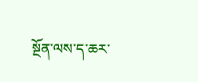སྔོན་ལས་ད་ཆར་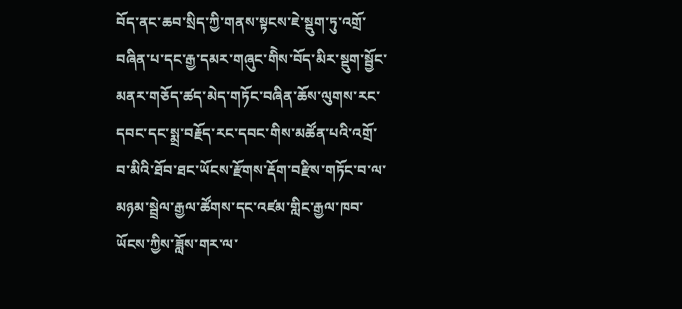བོད་ནང་ཆབ་སྲིད་ཀྱི་གནས་སྟངས་ཇེ་སྡུག་ཏུ་འགྲོ་བཞིན་པ་དང་རྒྱ་དམར་གཞུང་གིེས་བོད་མིར་སྡུག་སྦྱོང་མནར་གཅོད་ཚད་མེད་གཏོང་བཞིན་ཆོས་ལུགས་རང་དབང་དང་སྨྲ་བརྗོད་རང་དབང་གིས་མཚོན་པའི་འགྲོ་བ་མིའི་ཐོབ་ཐང་ཡོངས་རྫོགས་རྡོག་བརྫིས་གཏོང་བ་ལ་མཉམ་སྦྲེལ་རྒྱལ་ཚོགས་དང་འཛམ་གླིང་རྒྱལ་ཁབ་ཡོངས་ཀྱིས་ཟློས་གར་ལ་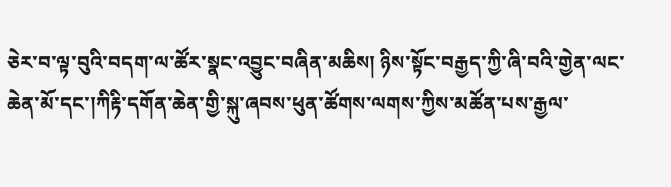ཅེར་བ་ལྟ་བུའི་བདག་ལ་ཚོར་སྣང་འབྱུང་བཞིན་མཆིས། ཉིས་སྟོང་བརྒྱད་ཀྱི་ཞི་བའི་གྱེན་ལང་ཆེན་མོ་དང་།ཀིརྟི་དགོན་ཆེན་གྱི་སྐུ་ཞབས་ཕུན་ཚོགས་ལགས་ཀྱིས་མཚོན་པས་རྒྱལ་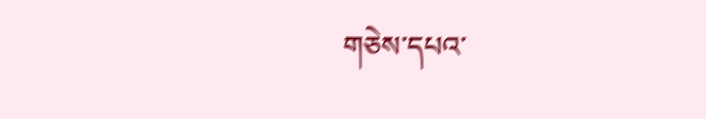གཅེས་དཔའ་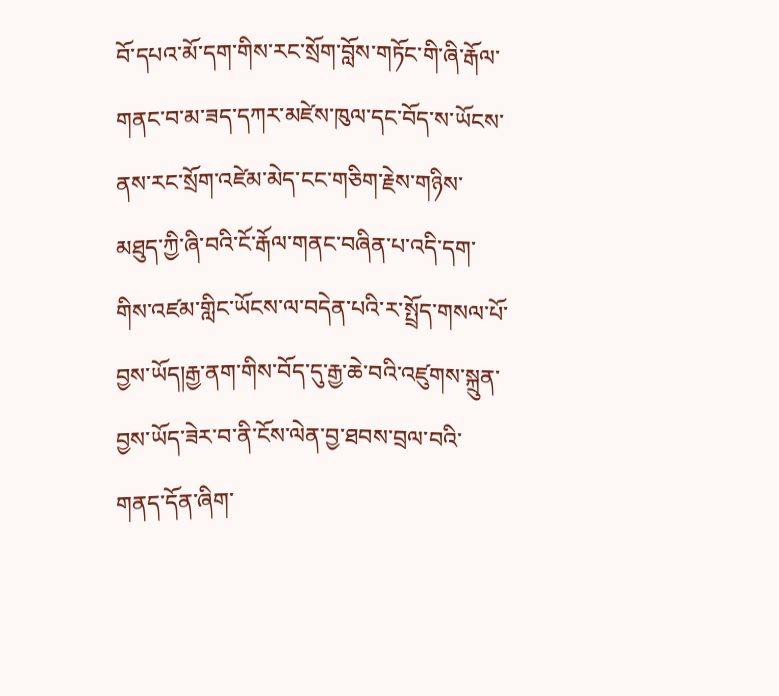བོ་དཔའ་མོ་དག་གིས་རང་སྲོག་བློས་གཏོང་གི་ཞི་རྒོལ་གནང་བ་མ་ཟད་དཀར་མཛེས་ཁུལ་དང་བོད་ས་ཡོངས་ནས་རང་སྲོག་འཛེམ་མེད་ངང་གཅིག་རྗེས་གཉིས་མཐུད་ཀྱི་ཞི་བའི་ངོ་རྒོལ་གནང་བཞིན་པ་འདི་དག་གིས་འཛམ་གླིང་ཡོངས་ལ་བདེན་པའི་ར་སྤྲོད་གསལ་པོ་བྱས་ཡོད།རྒྱ་ནག་གིས་བོད་དུ་རྒྱ་ཆེ་བའི་འཛུགས་སྐྲུན་བྱས་ཡོད་ཟེར་བ་ནི་ངོས་ལེན་བྱ་ཐབས་བྲལ་བའི་གནད་དོན་ཞིག་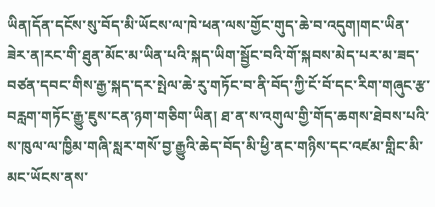ཡིན།དོན་དངོས་སུ་བོད་མི་ཡོངས་ལ་ཁེ་ཕན་ལས་གྱོང་གུད་ཆེ་བ་འདུག།གང་ཡིན་ཟེར་ན།རང་གི་ཐུན་མོང་མ་ཡིན་པའི་སྐད་ཡིག་སྦྱོང་བའི་གོ་སྐབས་མེད་པར་མ་ཟད་བཙན་དབང་གིས་རྒྱ་སྐད་དར་སྤེལ་ཆེ་རུ་གཏོང་བ་ནི་བོད་ཀྱི་ངོ་བོ་དང་རིག་གཞུང་རྩ་བརླག་གཏོང་རྒྱུ་ཇུས་ངན་ཉག་གཅིག་ཡིན། ཐ་ན་ས་འགུལ་གྱི་གོད་ཆགས་ཐེབས་པའི་ས་ཁུལ་ལ་ཁྱིམ་གཞི་སླར་གསོ་བྱ་རྒྱུའི་ཆེད་བོད་མི་ཕྱི་ནང་གཉིས་དང་འཛམ་གླིང་མི་མང་ཡོངས་ནས་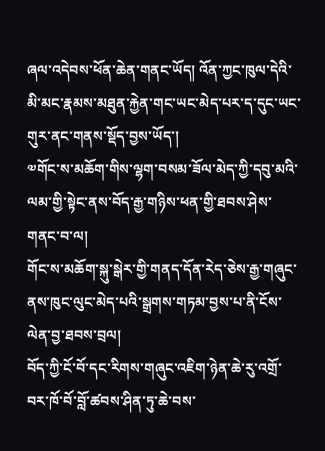ཞལ་འདེབས་ཕོན་ཆེན་གནང་ཡོད། འོན་ཀྱང་ཁུལ་དེའི་མི་མང་རྣམས་མཐུན་རྐྱེན་གང་ཡང་མེད་པར་ད་དུང་ཡང་གུར་ནང་གནས་སྡོད་བྱས་ཡོད་།
༧གོང་ས་མཆོག་གིས་ལྷག་བསམ་ཟོལ་མེད་ཀྱི་དབུ་མའི་ལམ་གྱི་སྟེང་ནས་བོད་རྒྱ་གཉིས་ཕན་གྱི་ཐབས་ཤེས་གནང་བ་ལ།
གོང་ས་མཆོག་སྐུ་སྒེར་གྱི་གནད་དོན་རེད་ཅེས་རྒྱ་གཞུང་ནས་ཁུང་ལུང་མེད་པའི་སྒྲགས་གཏམ་བྱས་པ་ནི་ངོས་ལེན་བྱ་ཐབས་བྲལ།
བོད་ཀྱི་ངོ་བོ་དང་རིགས་གཞུང་འཇིག་ཉེན་ཆེ་རུ་འགྲོ་བར་ཁོ་བོ་བློ་ཚབས་ཤིན་ཏུ་ཆེ་བས་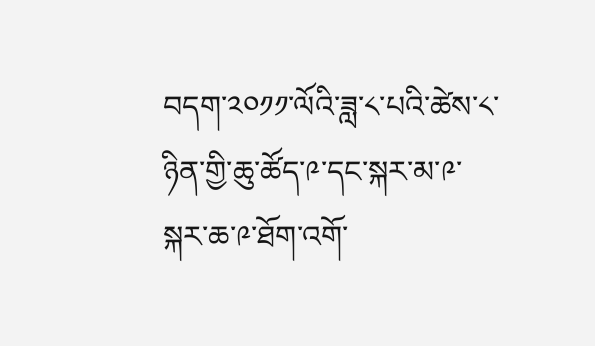བདག་༢༠༡༡་ལོའི་ཟླ་༨་པའི་ཚེས་༨་ཉིན་གྱི་ཆུ་ཚོད་༩་དང་སྐར་མ་༩་སྐར་ཆ་༩་ཐོག་འགོ་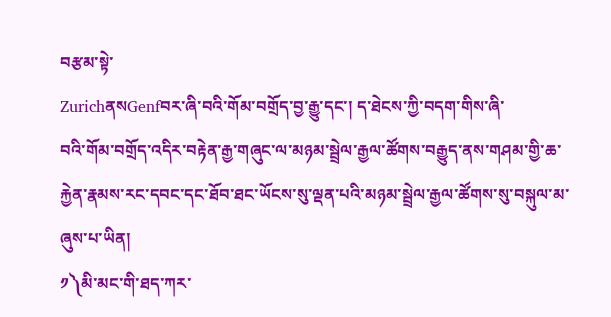བརྩམ་སྟེ་
ZurichནསGenfབར་ཞི་བའི་གོམ་བགྲོད་བྱ་རྒྱུ་དང་། ད་ཐེངས་ཀྱི་བདག་གིས་ཞི་
བའི་གོམ་བགྲོད་འདིར་བརྟེན་རྒྱ་གཞུང་ལ་མཉམ་སྦྲེལ་རྒྱལ་ཚོགས་བརྒྱུད་ནས་གཤམ་གྱི་ཆ་
རྐྱེན་རྣམས་རང་དབང་དང་ཐོབ་ཐང་ཡོངས་སུ་ལྡན་པའི་མཉམ་སྦྲེལ་རྒྱལ་ཚོགས་སུ་བསྐུལ་མ་
ཞུས་པ་ཡིན།
༡༽མི་མང་གི་ཐད་ཀར་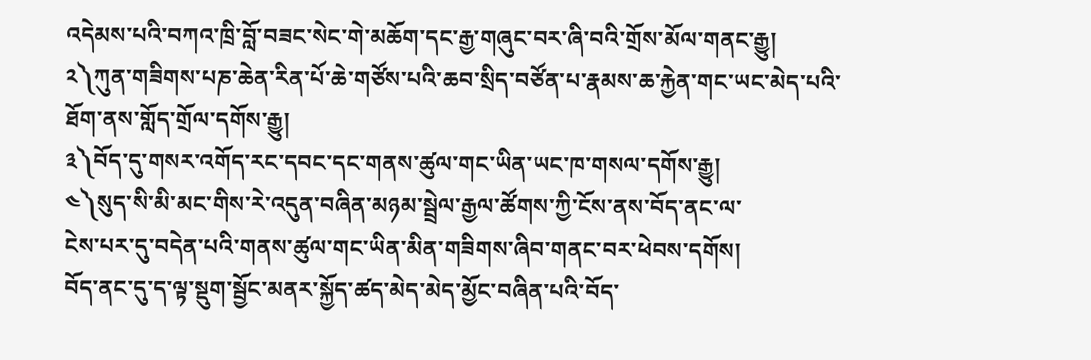འདེམས་པའི་བཀའ་ཁྲི་བློ་བཟང་སེང་གེ་མཆོག་དང་རྒྱ་གཞུང་བར་ཞི་བའི་གྲོས་མོལ་གནང་རྒྱུ།
༢༽ཀུན་གཟིགས་པཎ་ཆེན་རིན་པོ་ཆེ་གཙོས་པའི་ཆབ་སྲིད་བཙོན་པ་རྣམས་ཆ་རྐྱེན་གང་ཡང་མེད་པའི་ཐོག་ནས་གློད་གྲོལ་དགོས་རྒྱུ།
༣༽བོད་དུ་གསར་འགོད་རང་དབང་དང་གནས་ཚུལ་གང་ཡིན་ཡང་ཁ་གསལ་དགོས་རྒྱུ།
༤༽སུད་སི་མི་མང་གིས་རེ་འདུན་བཞིན་མཉམ་སྦྲེལ་རྒྱལ་ཚོགས་ཀྱི་ངོས་ནས་བོད་ནང་ལ་
ངེས་པར་དུ་བདེན་པའི་གནས་ཚུལ་གང་ཡིན་མིན་གཟིགས་ཞིབ་གནང་བར་ཕེབས་དགོས།
བོད་ནང་དུ་ད་ལྟ་སྡུག་སྦྱོང་མནར་སྐྱོད་ཚད་མེད་མེད་མྱོང་བཞིན་པའི་བོད་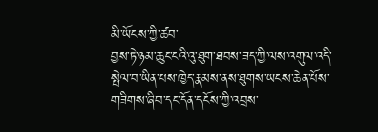མི་ཡོངས་ཀྱི་ཚབ་
བྱས་ཏེ་ཉམ་ཆུང་ངའི་འུ་ཐུག་ཐབས་ཟད་ཀྱི་ལས་འགུལ་འདི་སྤེལ་བ་ཡིན་པས་ཁྱེད་རྣམས་ནས་ཐུགས་ཡངས་ཆེན་པོས་གཟིགས་ཞིབ་དང་དོན་དངོས་ཀྱི་འབྲས་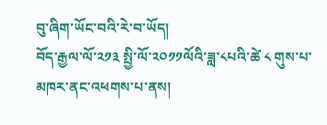བུ་ཞིག་ཡོང་བའི་རེ་བ་ཡོད།
བོད་རྒྱལ་ལོ་༢༡༣ སྤྱི་ལོ་༢༠༡༡ལོའི་ཟླ་༨པའི་ཚེ ༨ གུས་པ་མཁར་ནང་འཕགས་པ་ནས།